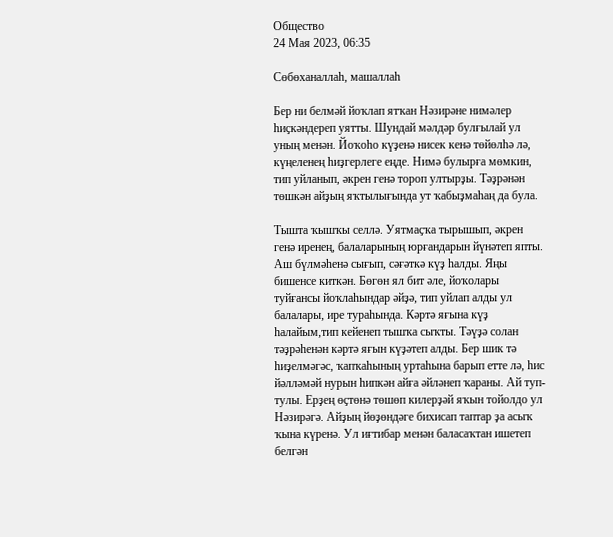Общество
24 Мая 2023, 06:35

Сөбөханаллаһ, машаллаһ

Бер ни белмәй йоҡлап ятҡан Нәзирәне нимәлер һиҫкәндереп уятты. Шундай мәлдәр булғылай ул уның менән. Йоҡоһо күҙенә нисек кенә төйөлһә лә, күңеленең һиҙгерлеге еңде. Нимә булырға мөмкин, тип уйланып, әкрен генә тороп ултырҙы. Тәҙрәнән төшкән айҙың яҡтылығында ут ҡабыҙмаһаң да була.

Тышта ҡышҡы селлә. Уятмаҫҡа тырышып, әкрен генә иренең, балаларының юрғандарын йүнәтеп япты. Аш бүлмәһенә сығып, сәғәткә күҙ һалды. Яңы бишенсе киткән. Бөгөн ял бит әле, йоҡолары туйғансы йоҡлаһындар әйҙә, тип уйлап алды ул балалары, ире тураһында. Кәртә яғына күҙ һалайым,тип кейенеп тышҡа сыҡты. Тәүҙә солан тәҙрәһенән кәртә яғын күҙәтеп алды. Бер шик тә һиҙелмәгәс, ҡапҡаһының уртаһына барып етте лә, һис йәлләмәй нурын һипкән айға әйләнеп ҡараны. Ай туп-тулы. Ерҙең өҫтөнә төшөп килерҙәй яҡын тойолдо ул Нәзирәгә. Айҙың йөҙөндәге бихисап таптар ҙа асыҡ ҡына күренә. Ул иғтибар менән баласаҡтан ишетеп белгән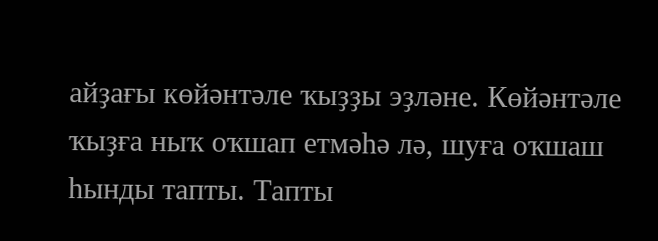айҙағы көйәнтәле ҡыҙҙы эҙләне. Көйәнтәле ҡыҙға ныҡ оҡшап етмәһә лә, шуға оҡшаш һынды тапты. Тапты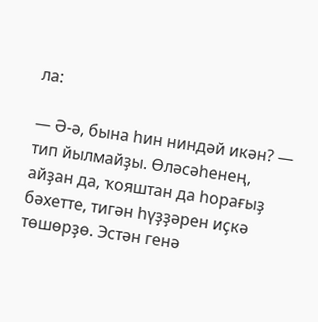ла:

— Ә-ә, бына һин ниндәй икән? — тип йылмайҙы. Өләсәһенең,  айҙан да, ҡояштан да һорағыҙ бәхетте, тигән һүҙҙәрен иҫкә төшөрҙө. Эстән генә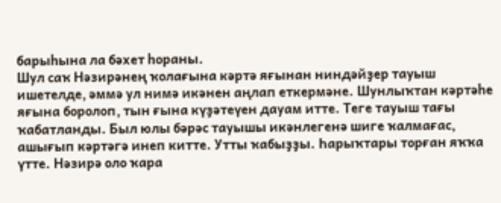барыһына ла бәхет һораны.
Шул саҡ Нәзирәнең ҡолағына кәртә яғынан ниндәйҙер тауыш ишетелде, әммә ул нимә икәнен аңлап еткермәне. Шунлыҡтан кәртәһе яғына боролоп, тын ғына күҙәтеүен дауам итте. Теге тауыш тағы ҡабатланды. Был юлы бәрәс тауышы икәнлегенә шиге ҡалмағас, ашығып кәртәгә инеп китте. Утты ҡабыҙҙы. Һарыҡтары торған яҡҡа үтте. Нәзирә оло ҡара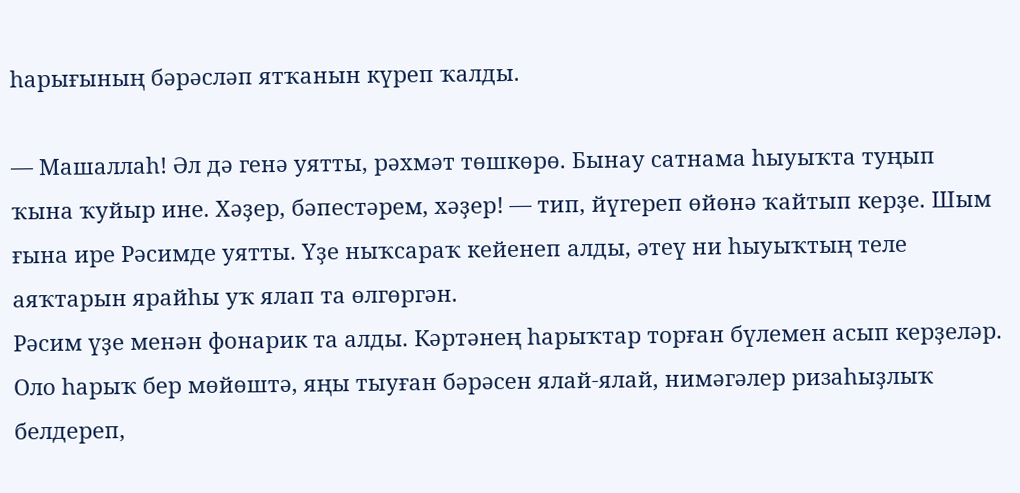һарығының бәрәсләп ятҡанын күреп ҡалды.

— Машаллаһ! Әл дә генә уятты, рәхмәт төшкөрө. Бынау сатнама һыуыҡта туңып ҡына ҡуйыр ине. Хәҙер, бәпестәрем, хәҙер! — тип, йүгереп өйөнә ҡайтып керҙе. Шым ғына ире Рәсимде уятты. Үҙе ныҡсараҡ кейенеп алды, әтеү ни һыуыҡтың теле аяҡтарын ярайһы уҡ ялап та өлгөргән.
Рәсим үҙе менән фонарик та алды. Кәртәнең һарыҡтар торған бүлемен асып керҙеләр. Оло һарыҡ бер мөйөштә, яңы тыуған бәрәсен ялай-ялай, нимәгәлер ризаһыҙлыҡ белдереп,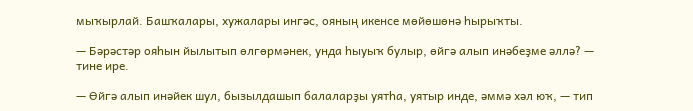мыҡырлай. Башҡалары, хужалары ингәс, ояның икенсе мөйөшөнә һырыҡты.

— Бәрәстәр ояһын йылытып өлгөрмәнек, унда һыуыҡ булыр, өйгә алып инәбеҙме әллә? — тине ире.

— Өйгә алып инәйек шул, бызылдашып балаларҙы уятһа, уятыр инде, әммә хәл юҡ, — тип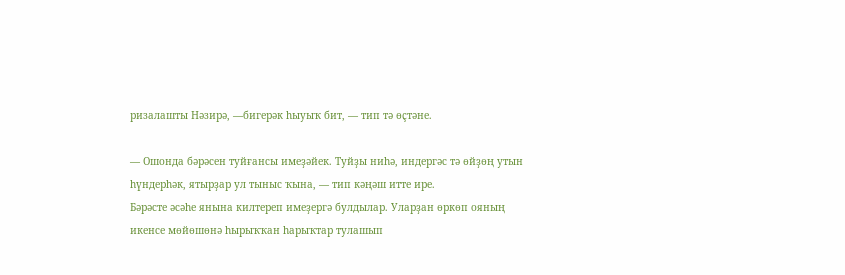ризалашты Нәзирә, —бигерәк һыуыҡ бит, — тип тә өҫтәне.

— Ошонда бәрәсен туйғансы имеҙәйек. Туйҙы ниһә, индергәс тә өйҙөң утын һүндерһәк, ятырҙар ул тыныс ҡына, — тип кәңәш итте ире.
Бәрәсте әсәһе янына килтереп имеҙергә булдылар. Уларҙан өркөп ояның икенсе мөйөшөнә һырыҡҡан һарыҡтар тулашып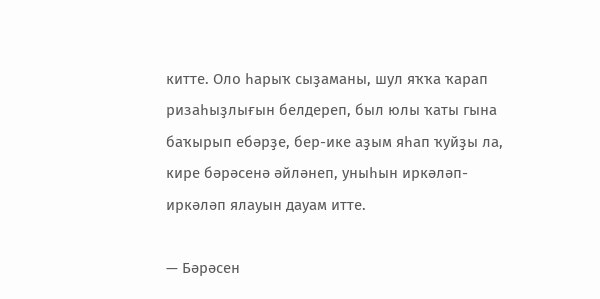китте. Оло һарыҡ сыҙаманы, шул яҡҡа ҡарап ризаһыҙлығын белдереп, был юлы ҡаты гына баҡырып ебәрҙе, бер-ике аҙым яһап ҡуйҙы ла, кире бәрәсенә әйләнеп, уныһын иркәләп-иркәләп ялауын дауам итте.

— Бәрәсен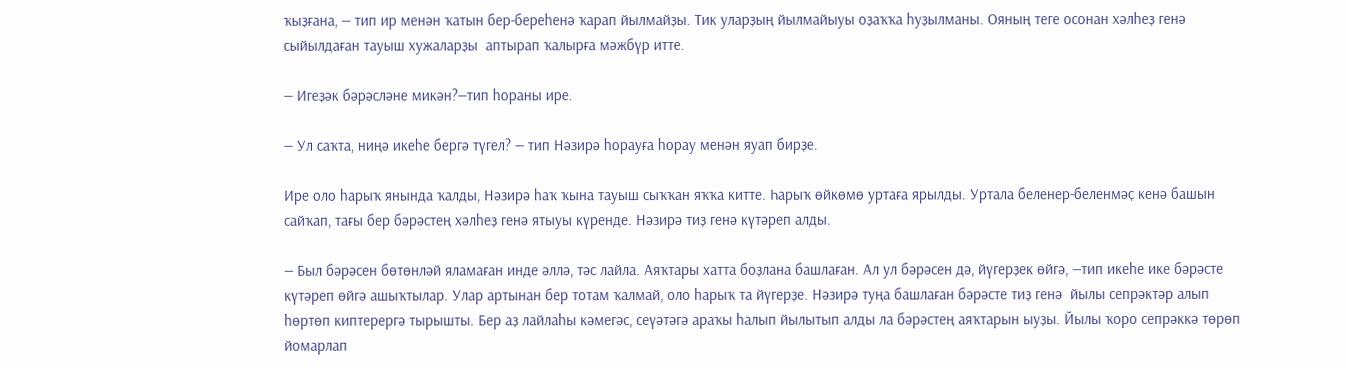ҡыҙғана, — тип ир менән ҡатын бер-береһенә ҡарап йылмайҙы. Тик уларҙың йылмайыуы оҙаҡҡа һуҙылманы. Ояның теге осонан хәлһеҙ генә сыйылдаған тауыш хужаларҙы  аптырап ҡалырға мәжбүр итте.

— Игеҙәк бәрәсләне микән?—тип һораны ире.

— Ул саҡта, ниңә икеһе бергә түгел? — тип Нәзирә һорауға һорау менән яуап бирҙе.

Ире оло һарыҡ янында ҡалды, Нәзирә һаҡ ҡына тауыш сыҡҡан яҡҡа китте. Һарыҡ өйкөмө уртаға ярылды. Уртала беленер-беленмәҫ кенә башын сайҡап, тағы бер бәрәстең хәлһеҙ генә ятыуы күренде. Нәзирә тиҙ генә күтәреп алды.

— Был бәрәсен бөтөнләй яламаған инде әллә, тәс лайла. Аяҡтары хатта боҙлана башлаған. Ал ул бәрәсен дә, йүгерҙек өйгә, —тип икеһе ике бәрәсте күтәреп өйгә ашыҡтылар. Улар артынан бер тотам ҡалмай, оло һарыҡ та йүгерҙе. Нәзирә туңа башлаған бәрәсте тиҙ генә  йылы сепрәктәр алып һөртөп киптерергә тырышты. Бер аҙ лайлаһы кәмегәс, сеүәтәгә араҡы һалып йылытып алды ла бәрәстең аяҡтарын ыуҙы. Йылы ҡоро сепрәккә төрөп йомарлап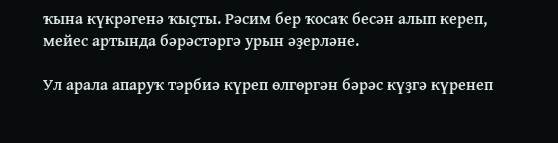ҡына күкрәгенә ҡыҫты. Рәсим бер ҡосаҡ бесән алып кереп, мейес артында бәрәстәргә урын әҙерләне.

Ул арала апаруҡ тәрбиә күреп өлгөргән бәрәс күҙгә күренеп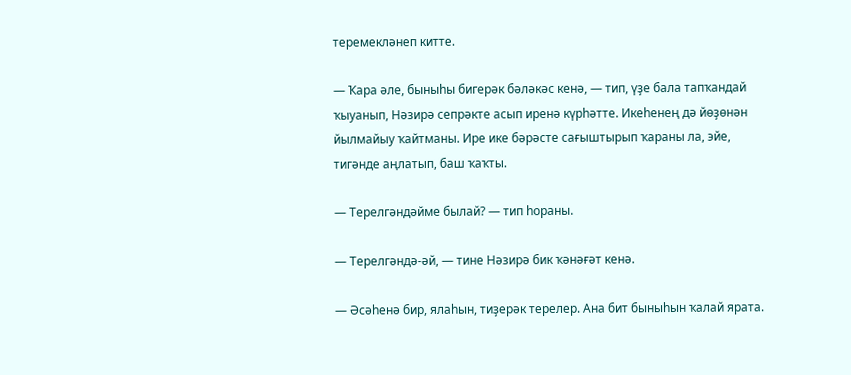теремекләнеп китте.

— Ҡара әле, быныһы бигерәк бәләкәс кенә, — тип, үҙе бала тапҡандай ҡыуанып, Нәзирә сепрәкте асып иренә күрһәтте. Икеһенең дә йөҙөнән йылмайыу ҡайтманы. Ире ике бәрәсте сағыштырып ҡараны ла, эйе, тигәнде аңлатып, баш ҡаҡты.

— Терелгәндәйме былай? — тип һораны.

— Терелгәндә-әй, — тине Нәзирә бик ҡәнәғәт кенә.

— Әсәһенә бир, ялаһын, тиҙерәк терелер. Ана бит быныһын ҡалай ярата.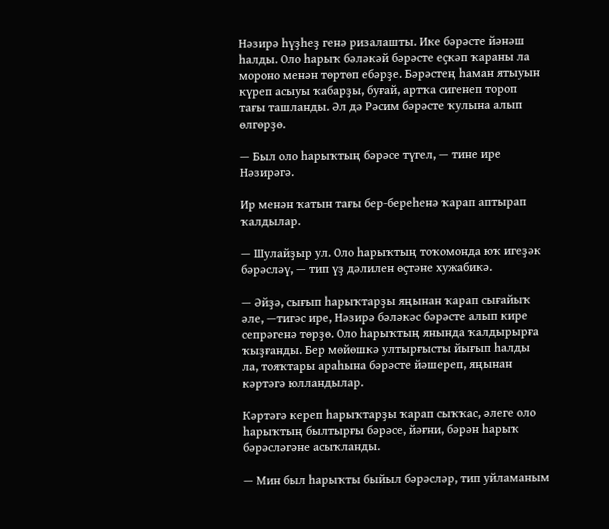Нәзирә һүҙһеҙ генә ризалашты. Ике бәрәсте йәнәш һалды. Оло һарыҡ бәләкәй бәрәсте еҫкәп ҡараны ла мороно менән төртөп ебәрҙе. Бәрәстең һаман ятыуын күреп асыуы ҡабарҙы, буғай, артҡа сигенеп тороп тағы ташланды. Әл дә Рәсим бәрәсте ҡулына алып өлгөрҙө.

— Был оло һарыҡтың бәрәсе түгел, — тине ире Нәзирәгә.

Ир менән ҡатын тағы бер-береһенә ҡарап аптырап ҡалдылар.

— Шулайҙыр ул. Оло һарыҡтың тоҡомонда юҡ игеҙәк бәрәсләү, — тип үҙ дәлилен өҫтәне хужабикә.

— Әйҙә, сығып һарыҡтарҙы яңынан ҡарап сығайыҡ әле, —тигәс ире, Нәзирә бәләкәс бәрәсте алып кире сепрәгенә төрҙө. Оло һарыҡтың янында ҡалдырырға ҡыҙғанды. Бер мөйөшкә ултырғысты йығып һалды ла, тояҡтары араһына бәрәсте йәшереп, яңынан кәртәгә юлландылар.

Кәртәгә кереп һарыҡтарҙы ҡарап сыҡҡас, әлеге оло һарыҡтың былтырғы бәрәсе, йәғни, бәрән һарыҡ бәрәсләгәне асыҡланды.

— Мин был һарыҡты быйыл бәрәсләр, тип уйламаным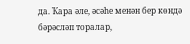да. Ҡара әле, әсәһе менән бер көндә бәрәсләп торалар,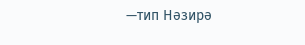—тип Нәзирә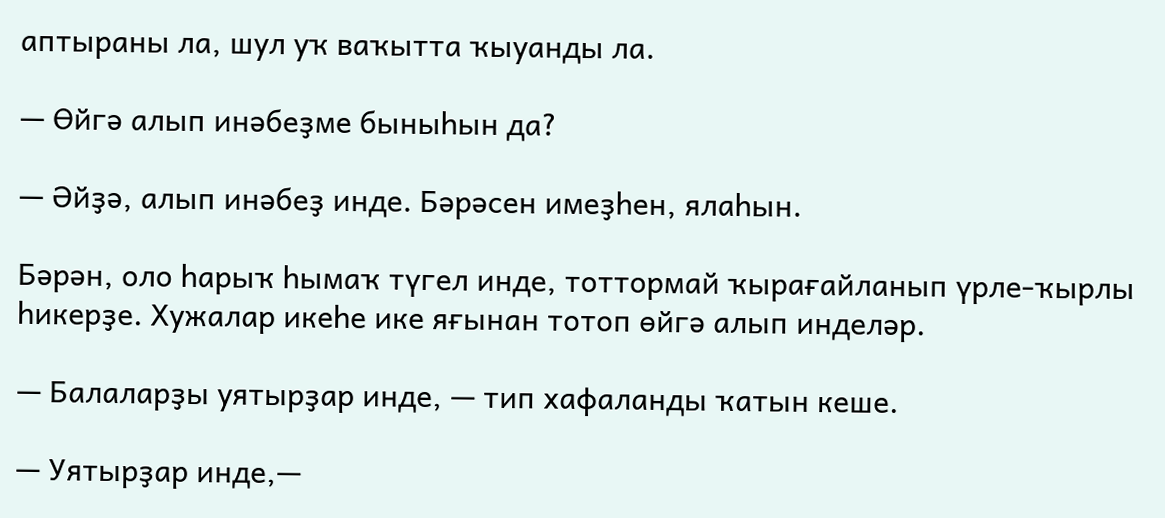аптыраны ла, шул уҡ ваҡытта ҡыуанды ла.

— Өйгә алып инәбеҙме быныһын да?

— Әйҙә, алып инәбеҙ инде. Бәрәсен имеҙһен, ялаһын.

Бәрән, оло һарыҡ һымаҡ түгел инде, тоттормай ҡырағайланып үрле-ҡырлы һикерҙе. Хужалар икеһе ике яғынан тотоп өйгә алып инделәр.

— Балаларҙы уятырҙар инде, — тип хафаланды ҡатын кеше.

— Уятырҙар инде,—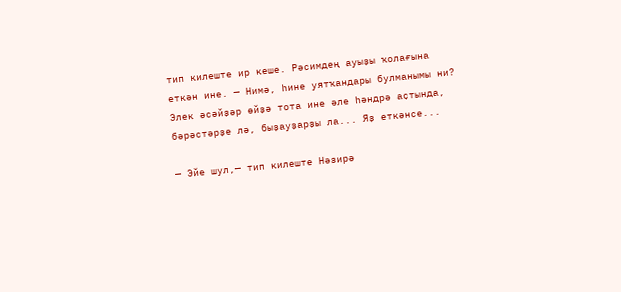тип килеште ир кеше. Рәсимдең ауыҙы ҡолағына еткән ине. — Нимә, һине уятҡандары булманымы ни? Элек әсәйҙәр өйҙә тота ине әле һәндрә аҫтында, бәрәстәрҙе лә, быҙауҙарҙы ла... Яҙ еткәнсе...

— Эйе шул,— тип килеште Нәзирә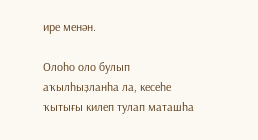ире менән.

Олоһо оло булып аҡылһыҙланһа ла, кесеһе ҡытығы килеп тулап маташһа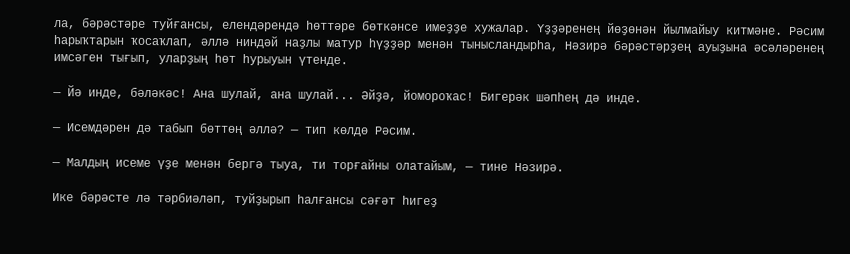ла, бәрәстәре туйғансы, елендәрендә һөттәре бөткәнсе имеҙҙе хужалар. Үҙҙәренең йөҙөнән йылмайыу китмәне. Рәсим һарыҡтарын ҡосаҡлап, әллә ниндәй наҙлы матур һүҙҙәр менән тынысландырһа, Нәзирә бәрәстәрҙең ауыҙына әсәләренең имсәген тығып, уларҙың һөт һурыуын үтенде.

— Йә инде, бәләкәс! Ана шулай, ана шулай... Әйҙә, йомороҡас! Бигерәк шәпһең дә инде.

— Исемдәрен дә табып бөттөң әллә? — тип көлдө Рәсим.

— Малдың исеме үҙе менән бергә тыуа, ти торғайны олатайым, — тине Нәзирә.

Ике бәрәсте лә тәрбиәләп, туйҙырып һалғансы сәғәт һигеҙ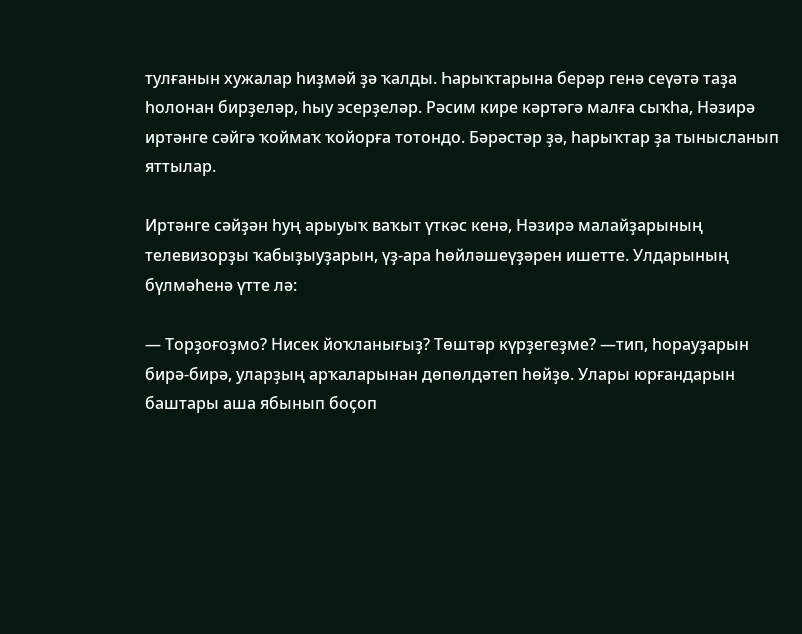тулғанын хужалар һиҙмәй ҙә ҡалды. Һарыҡтарына берәр генә сеүәтә таҙа һолонан бирҙеләр, һыу эсерҙеләр. Рәсим кире кәртәгә малға сыҡһа, Нәзирә иртәнге сәйгә ҡоймаҡ ҡойорға тотондо. Бәрәстәр ҙә, һарыҡтар ҙа тынысланып яттылар.

Иртәнге сәйҙән һуң арыуыҡ ваҡыт үткәс кенә, Нәзирә малайҙарының телевизорҙы ҡабыҙыуҙарын, үҙ-ара һөйләшеүҙәрен ишетте. Улдарының бүлмәһенә үтте лә:

— Торҙоғоҙмо? Нисек йоҡланығыҙ? Төштәр күрҙегеҙме? —тип, һорауҙарын бирә-бирә, уларҙың арҡаларынан дөпөлдәтеп һөйҙө. Улары юрғандарын баштары аша ябынып боҫоп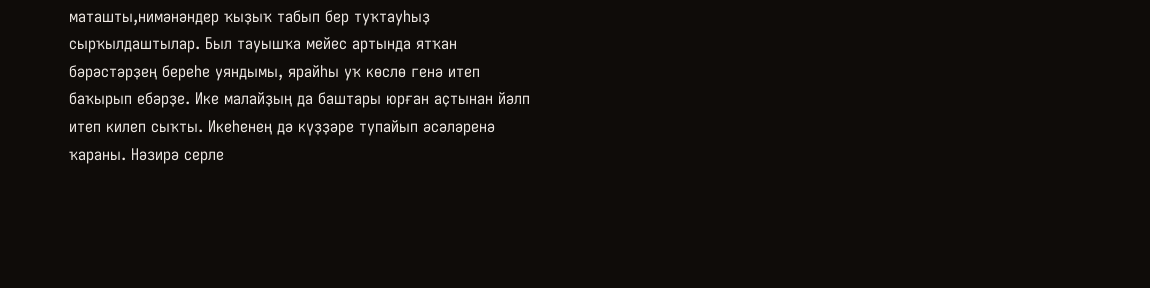маташты,нимәнәндер ҡыҙыҡ табып бер туҡтауһыҙ сырҡылдаштылар. Был тауышҡа мейес артында ятҡан бәрәстәрҙең береһе уяндымы, ярайһы уҡ көслө генә итеп баҡырып ебәрҙе. Ике малайҙың да баштары юрған аҫтынан йәлп итеп килеп сыҡты. Икеһенең дә күҙҙәре тупайып әсәләренә ҡараны. Нәзирә серле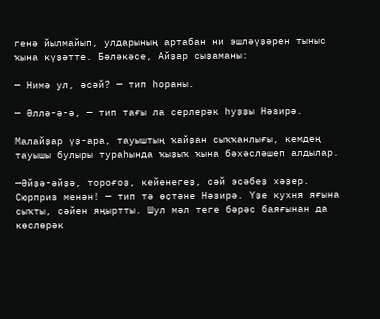генә йылмайып, улдарының артабан ни эшләүҙәрен тыныс ҡына күҙәтте. Бәләкәсе, Айҙар сыҙаманы:

— Нимә ул, әсәй? — тип һораны.

— Әллә-ә-ә, — тип тағы ла серлерәк һуҙҙы Нәзирә.

Малайҙар үҙ-ара, тауыштың ҡайҙан сыҡҡанлығы, кемдең тауышы булыры тураһында ҡыҙыҡ ҡына бәхәсләшеп алдылар.

—Әйҙә-әйҙә, тороғоҙ, кейенегеҙ, сәй эсәбеҙ хәҙер. Сюрприз менән! — тип тә өҫтәне Нәзирә. Үҙе кухня яғына сыҡты, сәйен яңыртты. Шул мәл теге бәрәс баяғынан да көслөрәк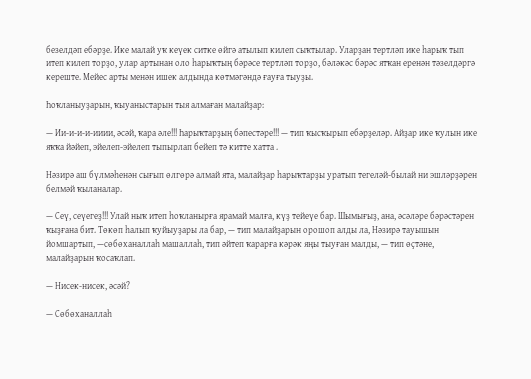безелдәп ебәрҙе. Ике малай уҡ кеүек ситке өйгә атылып килеп сыҡтылар. Уларҙан тертләп ике һарыҡ тып итеп килеп торҙо, улар артынан оло һарыҡтың бәрәсе тертләп торҙо, бәләкәс бәрәс ятҡан еренән тәзелдәргә кереште. Мейес арты менән ишек алдында көтмәгәндә ғауға тыуҙы.

Һоҡланыуҙарын, ҡыуаныстарын тыя алмаған малайҙар:

— Ии-и-и-и-ииии, әсәй, ҡара әле!!! Һарыҡтарҙың бәпестәре!!! — тип ҡысҡырып ебәрҙеләр. Айҙар ике ҡулын ике яҡҡа йәйеп, эйелеп-эйелеп тыпырлап бейеп тә китте хатта .

Нәзирә аш бүлмәһенән сығып өлгөрә алмай ята, малайҙар һарыҡтарҙы уратып тегеләй-былай ни эшләрҙәрен белмәй ҡыланалар.

— Сеү, сеүегеҙ!!! Улай ныҡ итеп һоҡланырға ярамай малға, күҙ тейеүе бар. Шымығыҙ, ана, әсәләре бәрәстәрен ҡыҙғана бит. Төкөп һалып ҡуйыуҙары ла бар, — тип малайҙарын орошоп алды ла, Нәзирә тауышын йомшартып, —сөбөханаллаһ машаллаһ, тип әйтеп ҡарарға кәрәк яңы тыуған малды, — тип өҫтәне, малайҙарын ҡосаҡлап.

— Нисек-нисек, әсәй?

— Сөбөханаллаһ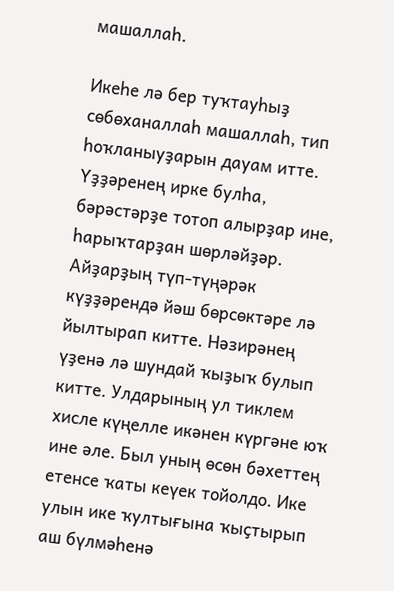машаллаһ.

Икеһе лә бер туҡтауһыҙ сөбөханаллаһ машаллаһ, тип һоҡланыуҙарын дауам итте. Үҙҙәренең ирке булһа, бәрәстәрҙе тотоп алырҙар ине, һарыҡтарҙан шөрләйҙәр. Айҙарҙың түп-түңәрәк күҙҙәрендә йәш бөрсөктәре лә йылтырап китте. Нәзирәнең үҙенә лә шундай ҡыҙыҡ булып китте. Улдарының ул тиклем хисле күңелле икәнен күргәне юҡ ине әле. Был уның өсөн бәхеттең етенсе ҡаты кеүек тойолдо. Ике улын ике ҡултығына ҡыҫтырып аш бүлмәһенә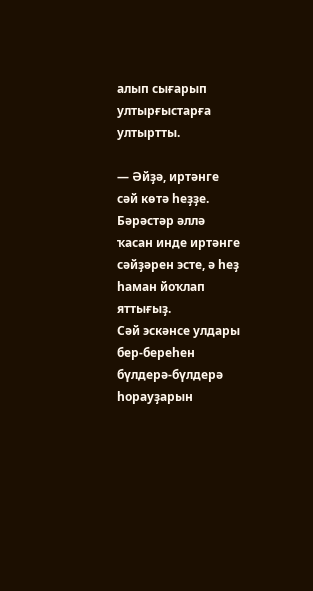алып сығарып ултырғыстарға ултыртты.

— Әйҙә, иртәнге сәй көтә һеҙҙе. Бәрәстәр әллә ҡасан инде иртәнге сәйҙәрен эсте, ә һеҙ һаман йоҡлап яттығыҙ.
Сәй эскәнсе улдары бер-береһен бүлдерә-бүлдерә һорауҙарын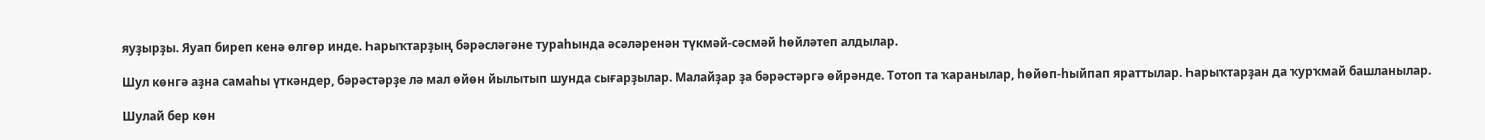яуҙырҙы. Яуап биреп кенә өлгөр инде. Һарыҡтарҙың бәрәсләгәне тураһында әсәләренән түкмәй-сәсмәй һөйләтеп алдылар.

Шул көнгә аҙна самаһы үткәндер, бәрәстәрҙе лә мал өйөн йылытып шунда сығарҙылар. Малайҙар ҙа бәрәстәргә өйрәнде. Тотоп та ҡаранылар, һөйөп-һыйпап яраттылар. Һарыҡтарҙан да ҡурҡмай башланылар.

Шулай бер көн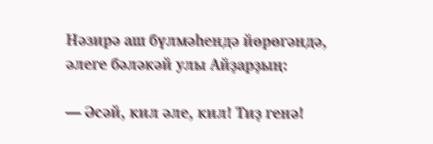Нәзирә аш бүлмәһендә йөрөгәндә, әлеге бәләкәй улы Айҙарҙың:

— Әсәй, кил әле, кил! Тиҙ генә!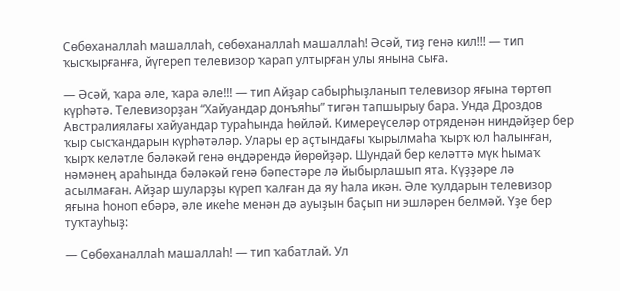Сөбөханаллаһ машаллаһ, сөбөханаллаһ машаллаһ! Әсәй, тиҙ генә кил!!! — тип ҡысҡырғанға, йүгереп телевизор ҡарап ултырған улы янына сыға.

— Әсәй, ҡара әле, ҡара әле!!! — тип Айҙар сабырһыҙланып телевизор яғына төртөп күрһәтә. Телевизорҙан “Хайуандар донъяһы” тигән тапшырыу бара. Унда Дроздов Австралиялағы хайуандар тураһында һөйләй. Кимереүселәр отряденән ниндәйҙер бер ҡыр сысҡандарын күрһәтәләр. Улары ер аҫтындағы ҡырылмаһа ҡырҡ юл һалынған, ҡырҡ келәтле бәләкәй генә өңдәрендә йөрөйҙәр. Шундай бер келәттә мүк һымаҡ нәмәнең араһында бәләкәй генә бәпестәре лә йыбырлашып ята. Күҙҙәре лә асылмаған. Айҙар шуларҙы күреп ҡалған да яу һала икән. Әле ҡулдарын телевизор яғына һоноп ебәрә, әле икеһе менән дә ауыҙын баҫып ни эшләрен белмәй. Үҙе бер туҡтауһыҙ:

— Сөбөханаллаһ машаллаһ! — тип ҡабатлай. Ул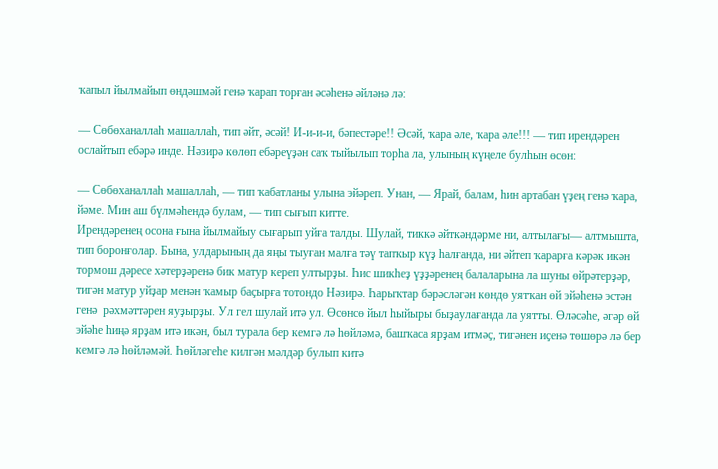ҡапыл йылмайып өндәшмәй генә ҡарап торған әсәһенә әйләнә лә:

— Сөбөханаллаһ машаллаһ, тип әйт, әсәй! И-и-и-и, бәпестәре!! Әсәй, ҡара әле, ҡара әле!!! — тип ирендәрен ослайтып ебәрә инде. Нәзирә көлөп ебәреүҙән саҡ тыйылып торһа ла, улының күңеле булһын өсөн:

— Сөбөханаллаһ машаллаһ, — тип ҡабатланы улына эйәреп. Унан, — Ярай, балам, һин артабан үҙең генә ҡара, йәме. Мин аш бүлмәһендә булам, — тип сығып китте.
Ирендәренең осона ғына йылмайыу сығарып уйға талды. Шулай, тиккә әйткәндәрме ни, алтылағы— алтмышта, тип боронғолар. Бына, улдарының да яңы тыуған малға тәү тапҡыр күҙ һалғанда, ни әйтеп ҡарарға кәрәк икән тормош дәресе хәтерҙәренә бик матур кереп ултырҙы. Һис шикһеҙ үҙҙәренең балаларына ла шуны өйрәтерҙәр, тигән матур уйҙар менән ҡамыр баҫырға тотондо Нәзирә. Һарыҡтар бәрәсләгән көндө уятҡан өй эйәһенә эстән генә  рәхмәттәрен яуҙырҙы. Ул гел шулай итә ул. Өсөнсө йыл һыйыры быҙаулағанда ла уятты. Өләсәһе, әгәр өй эйәһе һиңә ярҙам итә икән, был турала бер кемгә лә һөйләмә, башҡаса ярҙам итмәҫ, тигәнен иҫенә төшөрә лә бер кемгә лә һөйләмәй. Һөйләгеһе килгән мәлдәр булып китә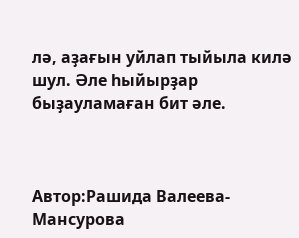лә, аҙағын уйлап тыйыла килә шул. Әле һыйырҙар быҙауламаған бит әле.



Автор:Рашида Валеева-Мансурова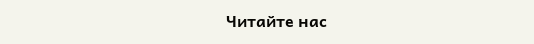Читайте нас